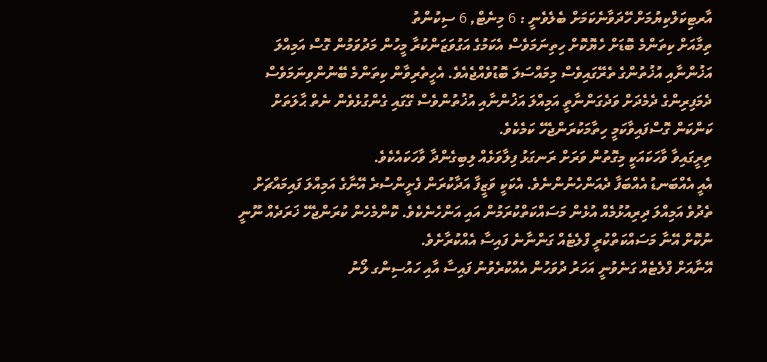އާރޓިކަލްކިޔުމަށް ހޭދަވާނެކަމަށް ބެލެވެނީ : 6 މިނެޓް, 6 ސިކުންތު
ތިމާއަށް ކިތަންމެ ބޮޑަށް ހެޔޮކޮށް ހިތިނަމަވެސް އެކަމުގެ އަގުވަޒަންކުރާ މީހުން މަދުވަމުން ގޮސް އަމިއްލަ އަޚުންނާއި އުޚުތުންގެ ތެރޭގައިވެސް މިމައްސަލަ ބޮޑުވެއްޖެއެވެ. އެހީތެރިވާން ކިތަންމެ ބޭނުންވިނަމަވެސް ދެމަފިރިންގެ ދެމެދަށް ވަދެގަންނާތީ އަމިއްލަ އަޚުންނާއި އުޚުތުންވެސް ގޭގައި ގެންގުޅެވެން ނެތް ޙާލަތަށް ކަންކަން ގޮސްފައިވާކަމީ ހިތާމަކުރަންޖެހޭ ކަމެކެވެ.
ތިރީގައިވާ ވާހަކައަކީ މިގޮތުން ވަރަށް ރަނގަޅު ފިލާވަޅެއް ލިބިގެންދާ ވާހަކައެކެވެ.
އެއީ އެއްބަނޑު އެއްބަފާ ދެއަންހެނުންނެވެ. އެކަކީ ވަޒީފާ އަދާކުރަން ފެށީންސުރެ އޭނާގެ އަމިއްލަ ފައިމައްޗަށް ތެދުވެ އަމިއްލަ ދިރިއުޅުމެއް އުޅެން މަސައްކަތްކުރަމުން އައި އަންހެނެކެވެ. ކޮންމެހެން ކުރަންޖެހޭ ޚަރަދެއް ނޫނީ ނުކޮށް އޭނާ މަސައްކަތްކުރީ ފްލެޓެއް ގަންނާނެ ފައިސާ އެއްކުރާށެވެ.
އޭނާއަށް ފްލެޓެއް ގަނެވުނީ އަހަރު ދުވަހުން އެއްކުރެވުނު ފައިސާ އާއި ހައުސިންގ ލޯނު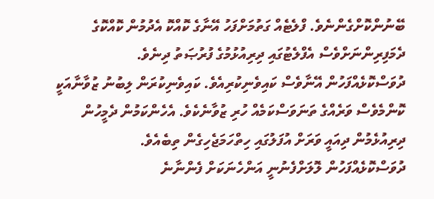ބޭނުންކޮށްގެންނެވެ. ފްލެޓެއް ގަތުމަށްފަހު އޭނާގެ ކޮއްކޮ އެދުމުން ކޮއްކޮގެ ދެމަފިރިންނަށްވެސް އެފްލެޓުގައި ދިރިއުޅުމުގެ ފުރުޞަތު ދިނެވެ.
ދުވަސްކޮޅެއްފަހުން އޭނާވެސް ކައިވެނިކުރިއެވެ. ކައިވެނިކުރަން ލިބުނު ޒުވާނާއަކީ ކޮންމެވެސް ވަރެއްގެ ތަނަވަސްކަމެއް ހުރި ޒުވާނެކެވެ. އެހެންކަމުން ދެމީހުން ދިރިއުޅެމުން ދިއައީ ވަރަށް އުފަލުގައި ހިތްހަމަޖެހިގެން ތިބެއެވެ.
ދުވަސްކޮޅެއްފަހުން ލޮލަށްފެނުނީ އަންހެނަކަށް ފެންނާނެ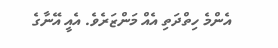އެންމެ ހިތްދަތި އެއް މަންޒަރެވެ. އެއީ އޭނާގެ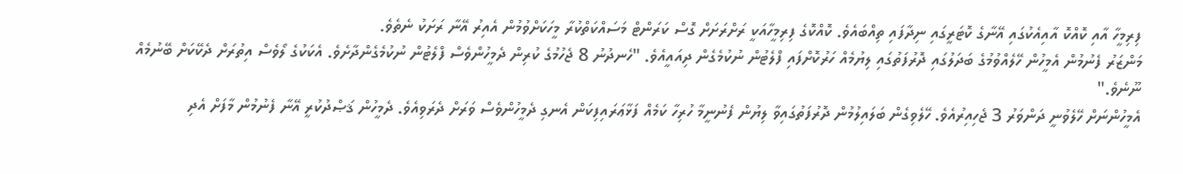ފިރިމީހާ އާއި ކޮއްކޮ އާއިއެކުގައި އޭނާގެ ކޮޓަރީގައި ނިދާފައި ތިއްބައެވެ. ކޮއްކޮގެ ފިރިމީހާއަކީ ރަށްރަށަށް ގޮސް ކަރަންޓް މަސައްކަތްކުރާ މީހަކަށްވުމުން އެއިރު އޭނާ ރަށަކު ނެތެވެ.
މަންޒަރު ފެނުމުން އެމީހުން ހޭލެއްވުމުގެ ބަދަލުގައި ދޮރުފަތުގައި ލިޔުމެއް ހަރުކޮށްފައި ފްލެޓުން ނުކުމެގެން ދިއައީއެވެ. "ހެނދުނު 8 ޖެހުމުގެ ކުރިން ދެމީހުންވެސް ފްލެޓުން ނުކުމެގެންދާށެވެ. އެކަކުގެ ލޯވެސް އިތުރަށް ދެކޭކަށް ބޭނުމެއް ނޫނެވެ."
އެމީހުންނަށް ހޭލެވުނީ ދަންވަރު 3 ޖެހިއިރުއެވެ. ހޭލެވިގެން ބަލައިލުމުން ދޮރުފަތުގައިވާ ލިޔުން ފެނުނީމާ ހުރިހާ ކަމެއް ފަޅާޢަރައިފިކަން އެނގި ދެމީހުންވެސް ވަރަށް ދެރަވިއެވެ. ދެމީހުން ޤަޞްދުކުރީ އޭނާ ފެނުމުން މާފަށް އެދި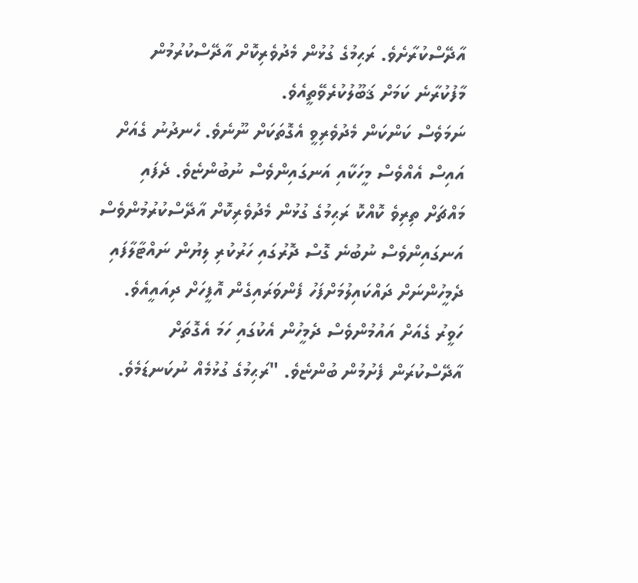އާދޭސްކުރާށެވެ. ރަޙިމުގެ ގުޅުން މެދުވެރިކޮށް އާދޭސްކުރުމުން މާފުކުރާނެ ކަމަށް ޤަބޫލުކުރެވޭތީއެވެ.
ނަމަވެސް ކަންކަން މެދުވެރިވީ އެގޮތަކަށް ނޫނެވެ. ހެނދުނު ގެއަށް އައިސް އެއްވެސް މީހަކާއި އަނގައިންވެސް ނުބުންޏެވެ. ދެފައި މައްޗަށް ތިރިވެ ކޮއްކޮ ރަޙިމުގެ ގުޅުން މެދުވެރިކޮށް އާދޭސްކުރުމުންވެސް އަނގައިންވެސް ނުބުނެ ގޮސް ދޮރުގައި ހަރުކުރި ލިޔުން ނައްޓާލާފައި ދެމީހުންނަށް ދައްކައިލުމަށްފަހު ފެންވަރައިގެން އޮފީހަށް ދިއައީއެވެ.
ހަވީރު ގެއަށް އައުމުންވެސް ދެމީހުން އެކުގައި ހަމަ އެގޮތަށް އާދޭސްކުރަން ފެށުމުން ބުންޏެވެ. "ރަޙިމުގެ ގުޅުމެއް ނުކަނޑަމެވެ.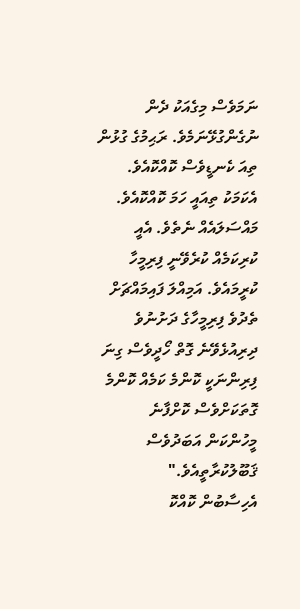ނަމަވެސް މިގެއަކު ދެން ނުގެންގުޅޭނަމެވެ. ރަޙިމުގެ ގުޅުން ތިއަ ކެނޑީވެސް ކޮއްކޮއެވެ. އެކަމަކު ތިއައީ ހަމަ ކޮއްކޮއެވެ. މައްސަލައެއް ނެތެވެ. އެއީ ކުރިކަމެއް ކުރެވޭނީ ފިރިމީހާ ކުރީމައެވެ. އަމިއްލަ ފައިމައްޗަށް ތެދުވެ ފިރިމީހާގެ ދަށުނުވެ ދިރިއުޅެވޭނެ ގޮތް ހޯދީވެސް ގިނަ ފިރިންނަކީ ކޮންމެ ކަމެއް ކޮންމެ ގޮތަކަށްވެސް ކޮށްފާނެ މީހުންކަން އަބަދުވެސް ޤަބޫލުކުރާތީއެވެ."
އެހިސާބުން ކޮއްކޮ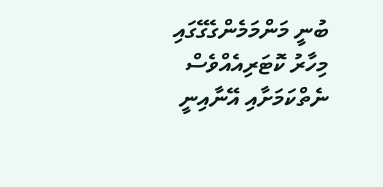ބުނީ މަންމަމެންގެގޭގައި މިހާރު ކޮޓަރިއެއްވެސް ނެތްކަމަށާއި އޭނާއިނީ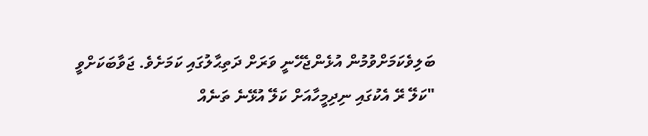ބަލިވެކަމަށްވުމުން އުޅެންޖެހޭނީ ވަރަށް ދަތިޙާލުގައި ކަމަށެވެ. ޖަވާބަކަށްވީ "ކަލޭ ރޭ އެކުގައި ނިދިމީހާއަށް ކަލޭ އުޅޭނެ ތަނެއް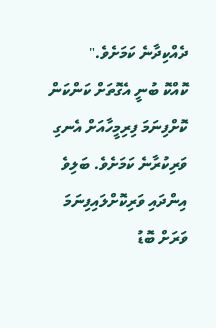ދެއްކިދާނެ ކަމަށެވެ."
ކޮއްކޮ ބުނީ އެގޮތަށް ކަންކަން ކޮށްފިނަމަ ފިރިމީހާއަށް އެނގި ވަރިކުރާނެ ކަމަށެވެ. ބަލިވެ އިންދައި ވަރިކޮށްލައިފިނަމަ ވަރަށް ބޮޑު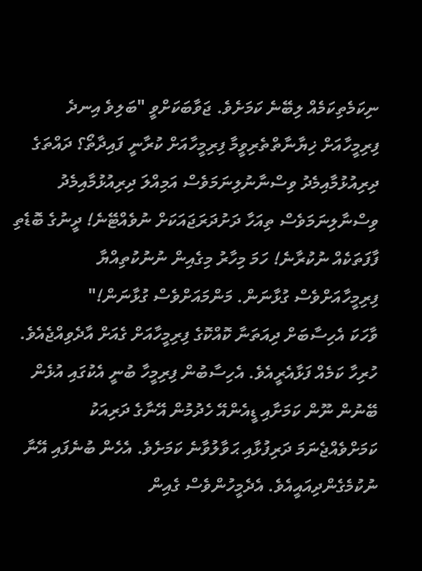ނިކަމެތިކަމެއް ލިބޭނެ ކަމަށެވެ. ޖަވާބަކަށްވީ "ބަލިވެ އިނދެ ފިރިމީހާއަށް ޚިޔާނާތްތެރިވީމާ ފިރިމީހާއަށް ކުރާނީ ފައިދާތޯ؟ ދައްތަގެ ދިރިއުޅުމާއިމެދު ވިސްނާނުލިނަމަވެސް އަމިއްލަ ދިރިއުޅުމާއިމެދު ވިސްނާލިނަމަވެސް ތިއަހާ ދަށުދަރަޖައަކަށް ނުވެއްޓޭނެ! ދީނުގެ ބޮޑެތި ފާފަތަކެއް ނުކުރާނެ! ހަމަ މިހާރު މިގެއިން ނުނުކުތިއްޔާ ފިރިމީހާއަށްވެސް ގުޅާނަން. މަންމައަށްވެސް ގުޅާނަން!"
ވާހަކަ އެހިސާބަށް ދިއަތަނާ ކޮއްކޮގެ ފިރިމީހާއަށް ގެއަށް އާދެވިއްޖެއެވެ. ހުރިހާ ކަމެއް ފަޅާއެރީއެވެ. އެހިސާބުން ފިރިމީހާ ބުނީ އެކުގައި އުޅެން ބޭނުން ނޫން ކަމަށާއި ޑީއެންއޭ ހެދުމުން އޭނާގެ ދަރިއަކު ކަމަށްވެއްޖެނަމަ ދަރިފުޅާއި ޙަވާލުވާނެ ކަމަށެވެ. އެހެން ބުނެފައި އޭނާ ނުކުމެގެންދިއައީއެވެ. އެދެމީހުންވެސް ގެއިން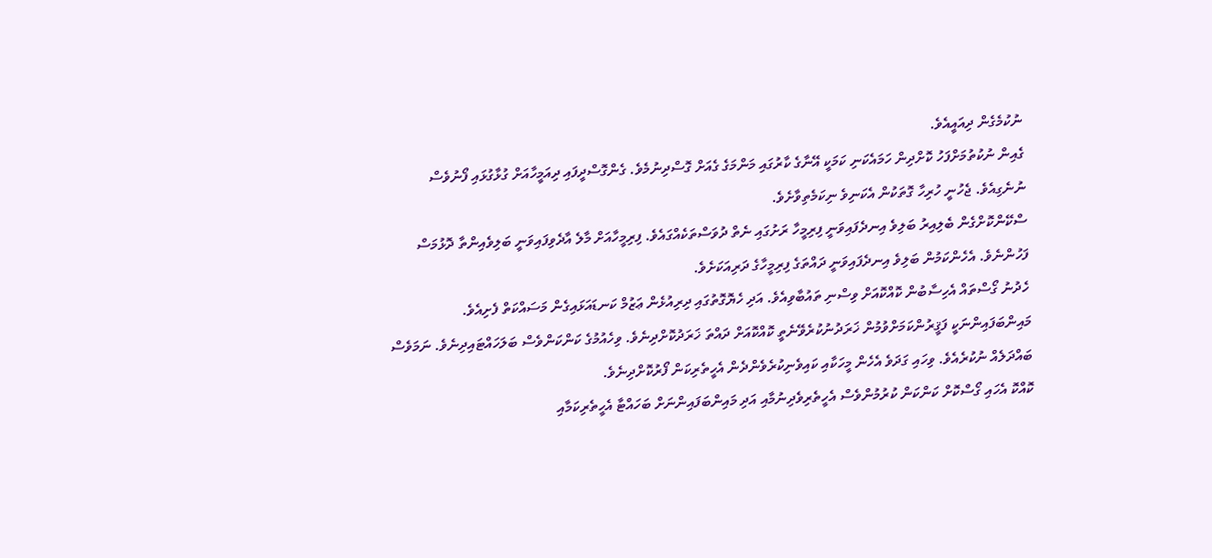ނުކުމެގެން ދިއައީއެވެ.
ގެއިން ނުކުތުމަށްފަހު ކޮށްދިން ހަމައެކަނި ކަމަކީ އޭނާގެ ކާރުގައި މަންމަގެ ގެއަށް ގޮސްދިނުމެވެ. ގެންގޮސްދީފައި ދިއަމީހާއަށް ގުޅާގުޅައި ފޯނުވެސް ނުނެގިއެވެ. ޖެހުނީ ހުރިހާ ގޮތަކުން އެކަނިވެ ނިކަމެތިވާށެވެ.
ސްކޭންކޮށްގެން ބެލިއިރު ބަލިވެ އިނދެފައިވަނީ ފިރިމީހާ ރަށުގައި ނެތް ދުވަސްތަކެއްގައެވެ. ފިރިމީހާއަށް މާލެ އާދެވިފައިވަނީ ބަލިވެއިންތާ ދޮޅުމަސް ފަހުންނެވެ. އެހެންކަމުން ބަލިވެ އިނދެފައިވަނީ ދައްތަގެ ފިރިމީހާގެ ދަރިއަކަށެވެ.
ހެދުނު ގޯސްތައް އެހިސާބުން ކޮއްކޮއަށް ވިސްނި ތައުބާވިއެވެ. އަދި ހެޔޮގޮތުގައި ދިރިއުޅެން ޢަޒުމް ކަނޑައަޅައިގެން މަސައްކަތް ފެށިއެވެ.
މައިންބަފައިންނަކީ ފަޤީރުންކަމަށްވުމުން ޚަރަދުނުކުރެވޭނެތީ ކޮއްކޮއަށް ދައްތަ ޚަރަދުކޮށްދިނެވެ. ވިހެއުމުގެ ކަންކަންވެސް ބަލަހައްޓައިދިނެވެ. ނަމަވެސް ބައްދަލެއް ނުކުރެއެވެ. ވިހައި ގަދަވެ އެހެން މީހަކާއި ކައިވެނިކުރެވެންދެން އެހީތެރިކަން ފޯރުކޮށްދިނެވެ.
ކޮއްކޮ އެހައި ގޯސްކޮށް ކަންކަން ކުރުމުންވެސް އެހީތެރިވެދިނުމާއި އަދި މައިންބަފައިންނަށް ބަހައްޓާ އެހީތެރިކަމާއި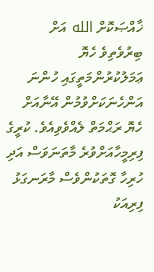ޚާއްޞަކޮށް الله އަށް ބިރުވެތިވެ ހެޔޮ ޢަމަލުކުރުންމަތީގައި ހުންނަ އަންހެނަކަށްވުމުން އޭނާއަށް ހެޔޮ ރަޙްމަތް ލެއްވެވިއެވެ. ކުރީގެ ފިރިމީހާއަށްވުރެ މާތަނަވަސް އަދި ހުރިހާ ގޮތަކުންވެސް މާރަނގަޅު ފިރިއަކު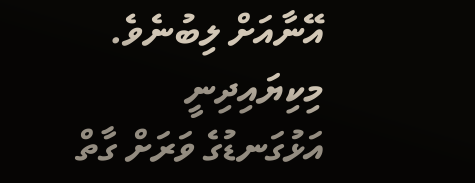އޭނާއަށް ލިބުނެވެ.
މިކިޔައިދިނީ އަޅުގަނޑުގެ ވަރަށް ގާތް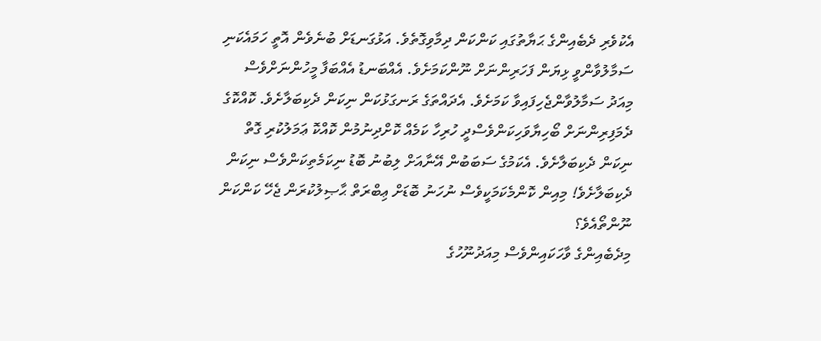އެކުވެރި ދެބެއިންގެ ޙަޔާތުގައި ކަންކަން ދިމާވިގޮތެވެ. އަޅުގަނޑަށް ބުނެވެން އޮތީ ހަމައެކަނި ސަމާލުވާންވީ ޅިޔަން ފަހަރިންނަށް ނޫންކަމަށެވެ. އެއްބަނޑު އެއްބަފާ މީހުންނަށްވެސް މިއަދު ސަމާލުވާންޖެހިފައިވާ ކަމަށެވެ. އެދައްތަގެ ރަނގަޅުކަން ނިކަން ދެކިބަލާށެވެ. ކޮއްކޮގެ ދެމަފިރިންނަށް ބޯހިޔާވަހިކަންވެސްދީ ހުރިހާ ކަމެއް ކޮށްދިނުމުން ކޮއްކޮ ޢަމަލުކުރި ގޮތް ނިކަން ދެކިބަލާށެވެ. އެކަމުގެ ސަބަބުން އޭނާއަށް ލިބުނު ބޮޑު ނިކަމެތިކަންވެސް ނިކަން ދެކިބަލާށެވެ! މިއިން ކޮންމެކަމަކީވެސް ނުހަނު ބޮޑަށް ޢިބްރަތް ޙާޞިލުކުރަން ޖެހޭ ކަންކަން ނޫންތޯއެވެ؟
މިދެބެއިންގެ ވާހަކައިންވެސް މިއަދުނޫހުގެ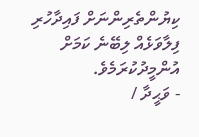ކިޔުންތެރިންނަށް ފައިދާހުރި ފިލާވަޅެއް ލިބޭނެ ކަމަށް އުންމީދުކުރަމެވެ.
- ވަޙީދާ /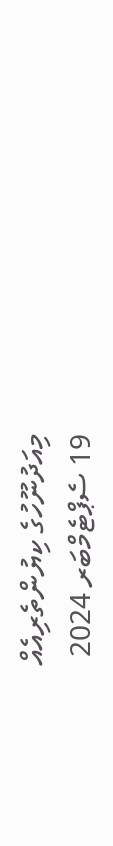މިއަދުނޫހުގެ ކިޔުންތެރިއެއް
19 ސެޕްޓެމްބަރ 2024